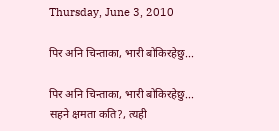Thursday, June 3, 2010

पिर अनि चिन्ताका, भारी बोकिरहेछु...

पिर अनि चिन्ताका, भारी बोकिरहेछु...
सहने क्षमता कति?, त्यही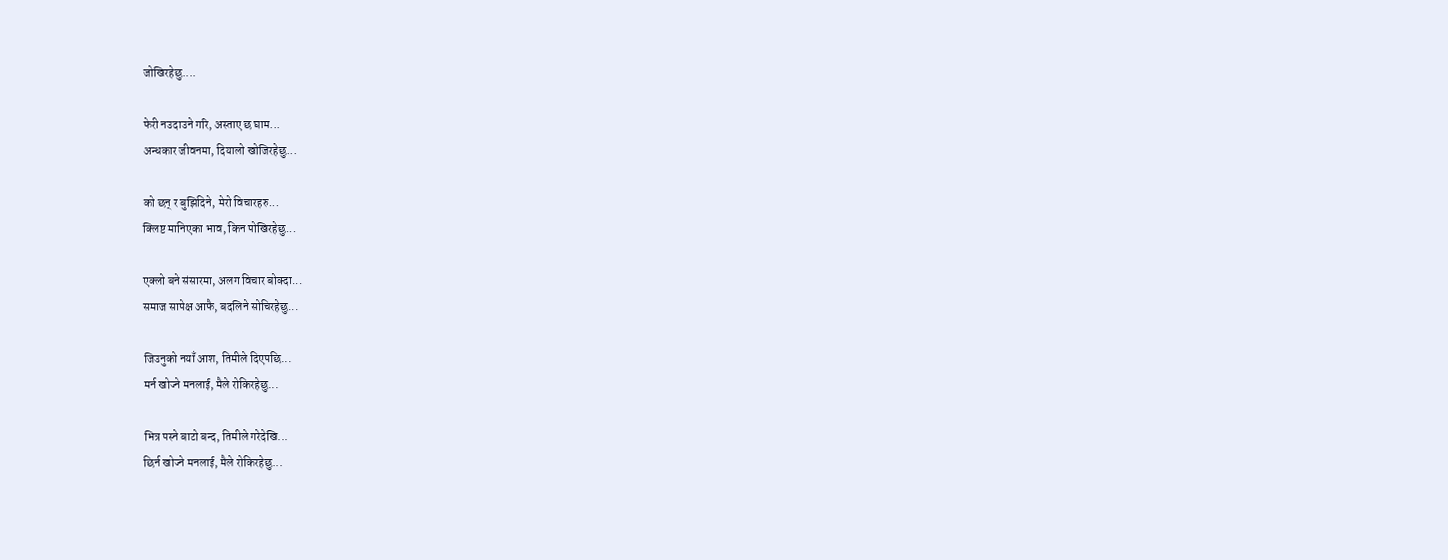जोखिरहेछु....

फेरी नउदाउने गरि, अस्ताए छ घाम...
अन्धकार जीवनमा, दियालो खोजिरहेछु...

को छन् र बुझिदिने, मेरो विचारहरु...
क्लिष्ट मानिएका भाव, किन पोखिरहेछु...

एक्लो बने संसारमा, अलग विचार बोक्दा...
समाज सापेक्ष आफै, बदलिने सोचिरहेछु...

जिउनुको नयाँ आश, तिमीले दिएपछि...
मर्न खोज्ने मनलाई, मैले रोकिरहेछु...

भित्र पस्ने बाटो बन्द, तिमीले गरेदेखि...
छिर्न खोज्ने मनलाई, मैले रोकिरहेछु...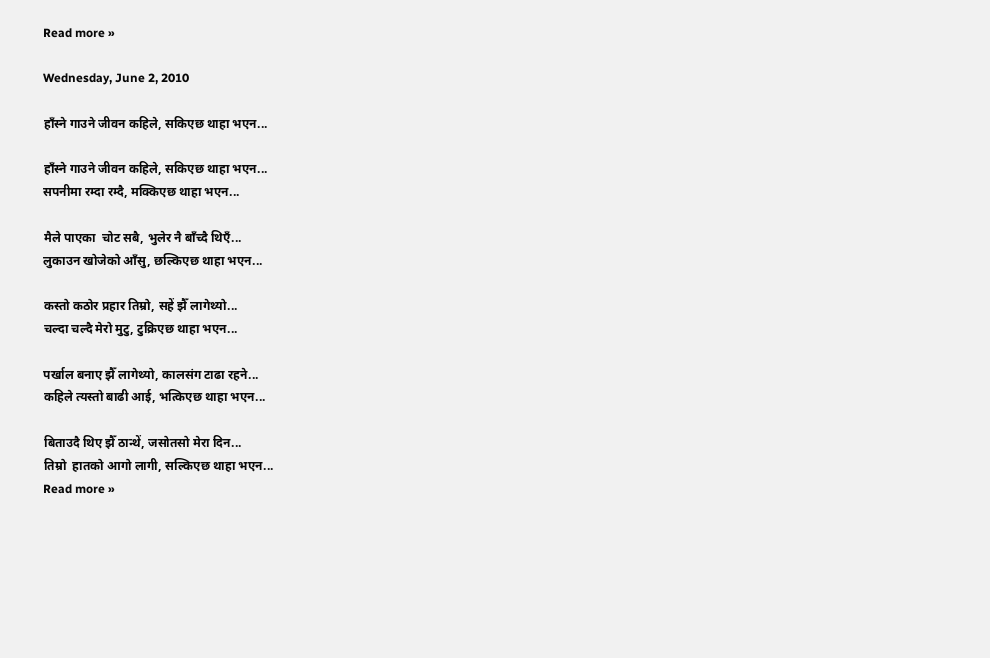Read more »

Wednesday, June 2, 2010

हाँस्ने गाउने जीवन कहिले, सकिएछ थाहा भएन...

हाँस्ने गाउने जीवन कहिले, सकिएछ थाहा भएन...
सपनीमा रम्दा रम्दै, मक्किएछ थाहा भएन...

मैले पाएका  चोट सबै, भुलेर नै बाँच्दै थिएँ...
लुकाउन खोजेको आँसु, छल्किएछ थाहा भएन...

कस्तो कठोर प्रहार तिम्रो, सहें झैँ लागेथ्यो...
चल्दा चल्दै मेरो मुटु, टुक्रिएछ थाहा भएन...

पर्खाल बनाए झैँ लागेथ्यो, कालसंग टाढा रहने...
कहिले त्यस्तो बाढी आई, भत्किएछ थाहा भएन...

बिताउदै थिए झैँ ठान्थें, जसोतसो मेरा दिन...
तिम्रो  हातको आगो लागी, सल्किएछ थाहा भएन...
Read more »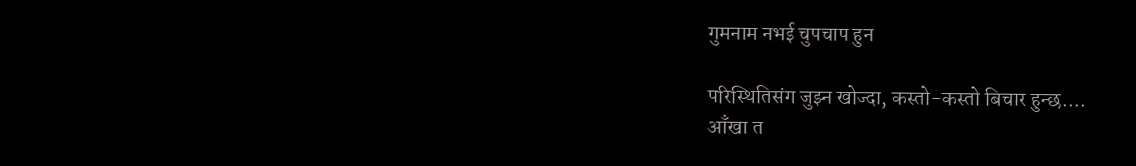गुमनाम नभई चुपचाप हुन

परिस्थितिसंग जुझ्न खोज्दा, कस्तो-कस्तो बिचार हुन्छ....
आँखा त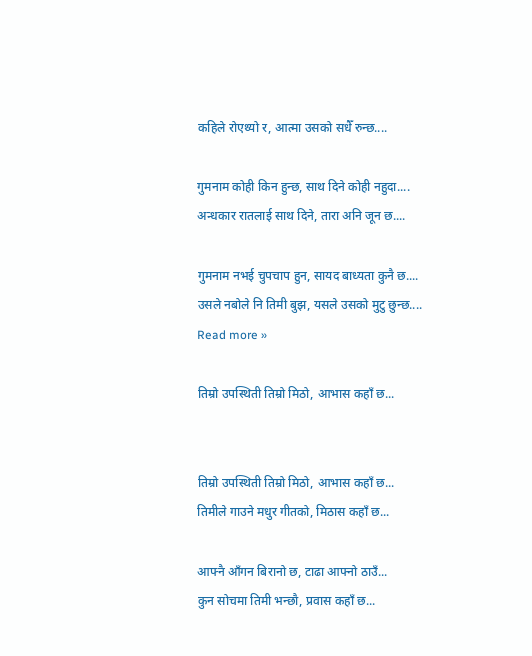कहिले रोएथ्यो र, आत्मा उसको सधैँ रुन्छ....

गुमनाम कोही किन हुन्छ, साथ दिने कोही नहुदा....
अन्धकार रातलाई साथ दिने, तारा अनि जून छ....

गुमनाम नभई चुपचाप हुन, सायद बाध्यता कुनै छ....
उसले नबोले नि तिमी बुझ, यसले उसको मुटु छुन्छ....
Read more »

तिम्रो उपस्थिती तिम्रो मिठो, आभास कहाँ छ...


तिम्रो उपस्थिती तिम्रो मिठो, आभास कहाँ छ...
तिमीले गाउने मधुर गीतको, मिठास कहाँ छ...

आफ्नै आँगन बिरानो छ, टाढा आफ्नो ठाउँ...
कुन सोचमा तिमी भन्छौ, प्रवास कहाँ छ...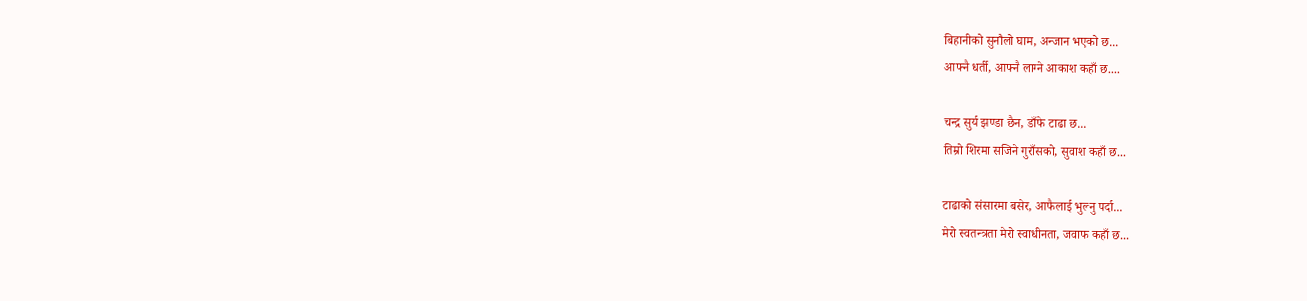बिहानीको सुनौलो घाम, अन्जान भएको छ...
आफ्नै धर्ती, आफ्नै लाग्ने आकाश कहाँ छ....

चन्द्र सुर्य झण्डा छैन, डाँफे टाढा छ...
तिम्रो शिरमा सजिने गुराँसको, सुवाश कहाँ छ...

टाढाको संसारमा बसेर, आफैलाई भुल्नु पर्दा...
मेरो स्वतन्त्रता मेरो स्वाधीनता, जवाफ कहाँ छ...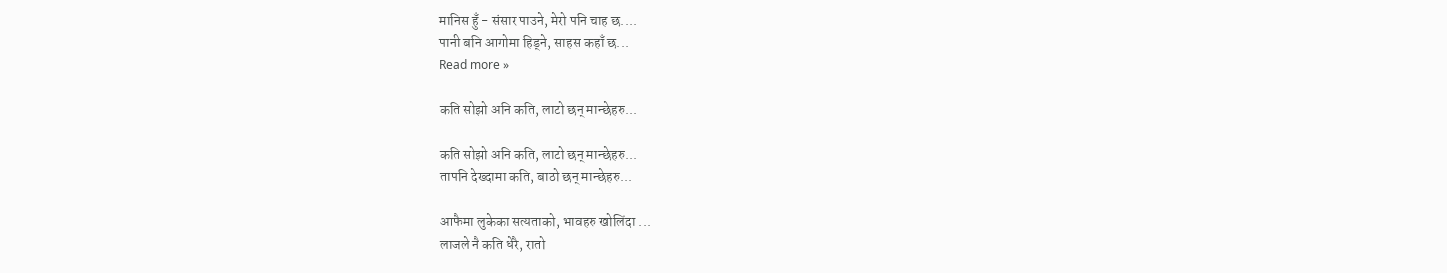मानिस हुँ - संसार पाउने, मेरो पनि चाह छ....
पानी बनि आगोमा हिड्ने, साहस कहाँ छ...
Read more »

कति सोझो अनि कति, लाटो छन् मान्छेहरु...

कति सोझो अनि कति, लाटो छन् मान्छेहरु...
तापनि देख्दामा कति, बाठो छन् मान्छेहरु...

आफैमा लुकेका सत्यताको, भावहरु खोलिंदा ...
लाजले नै कति धेरै, रातो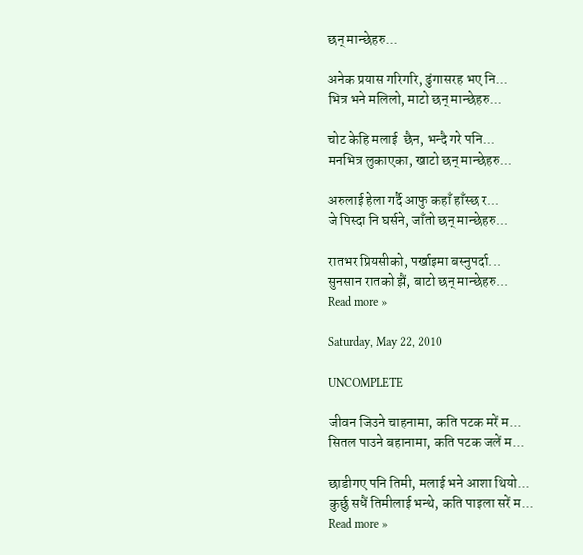छन् मान्छेहरु...

अनेक प्रयास गरिगरि, ढुंगासरह भए नि...
भित्र भने मलिलो, माटो छन् मान्छेहरु...

चोट केहि मलाई  छैन, भन्दै गरे पनि...
मनभित्र लुकाएका, खाटो छन् मान्छेहरु...

अरुलाई हेला गर्दै आफु कहाँ हाँस्छ र...
जे पिस्दा नि घर्सने, जाँतो छन् मान्छेहरु...

रातभर प्रियसीको, पर्खाइमा बस्नुपर्दा...
सुनसान रातको झैं, बाटो छन् मान्छेहरु...
Read more »

Saturday, May 22, 2010

UNCOMPLETE

जीवन जिउने चाहनामा, कति पटक मरें म...
सितल पाउने बहानामा, कति पटक जलें म...

छाडीगए पनि तिमी, मलाई भने आशा थियो...
कुर्छु सधैं तिमीलाई भन्थे, कति पाइला सरें म...
Read more »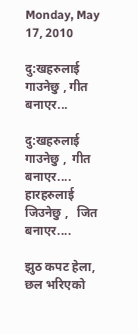Monday, May 17, 2010

दु:खहरुलाई गाउनेछु , गीत बनाएर...

दु:खहरुलाई गाउनेछु ,  गीत बनाएर....
हारहरुलाई जिउनेछु ,   जित बनाएर....

झुठ कपट हेला, छल भरिएको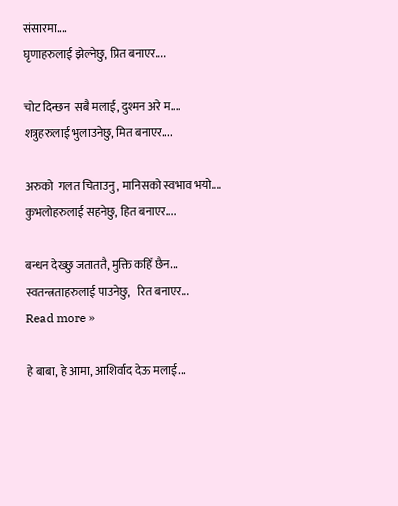संसारमा....
घृणाहरुलाई झेल्नेछु, प्रित बनाएर....

चोट दिन्छन  सबै मलाई, दुश्मन अरे म....
शत्रुहरुलाई भुलाउनेछु, मित बनाएर....

अरुको  गलत चिताउनु, मानिसको स्वभाव भयो....
कुभलोहरुलाई सहनेछु, हित बनाएर....

बन्धन देख्छु जताततै, मुक्ति कहिँ छैन...
स्वतन्त्रताहरुलाई पाउनेछु,   रित बनाएर...
Read more »

हे बाबा, हे आमा, आशिर्वाद देऊ मलाई...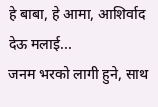हे बाबा, हे आमा, आशिर्वाद देऊ मलाई...
जनम भरको लागी हुने, साथ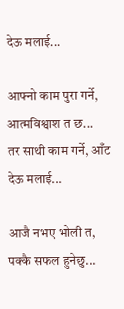देऊ मलाई...

आफ्नो काम पुरा गर्ने, आत्मविश्वाश त छ...
तर साथी काम गर्ने, आँट देऊ मलाई...

आजै नभए भोली त, पक्कै सफल हुनेछु...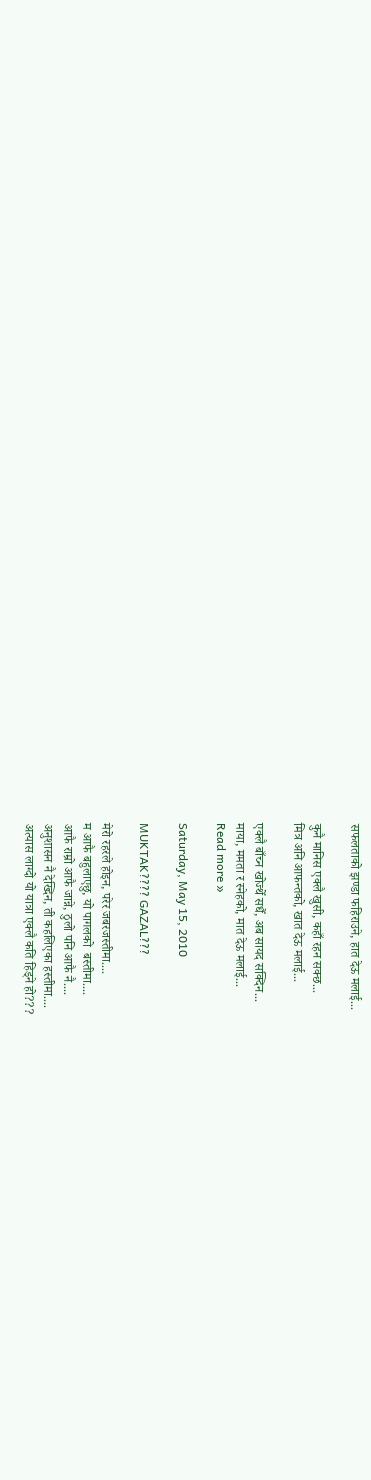सफलताको झण्डा फहिराउने, हात देऊ मलाई...

कुनै मानिस एक्लै खुसी, कहाँ रहन सक्छ...
मित्र अनि आफन्तको, खात देऊ मलाई...

एक्लै बाँच्न खोज्थेँ सधैँ, अब सायद सक्दिन...
माया, ममता र स्नेहको, मात देऊ मलाई...
Read more »

Saturday, May 15, 2010

MUKTAK???? GAZAL???

मेरो रहरले होइन, परेर जबरजस्तीमा....
म आफै बहुलाएछु, यो पागलको  बस्तीमा....
आफै राम्रो आफै जान्ने, ठुलो पनि आफै नै....
अनुशासन नै देख्दिन, ती कहलिएका हस्तीमा....
अत्यास लाग्दो यो यात्रा एक्लै कति हिड्ने हो???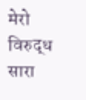मेरो विरुद्ध सारा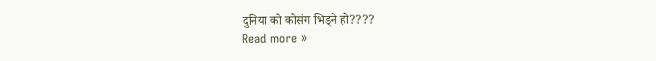दुनिया को कोसंग भिड्ने हो????
Read more »